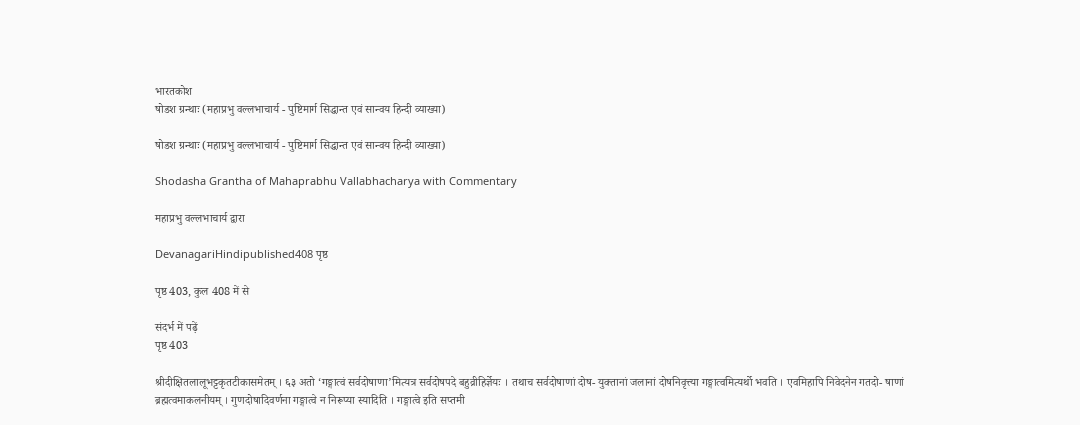भारतकोश
षोडश ग्रन्थाः (महाप्रभु वल्लभाचार्य - पुष्टिमार्ग सिद्धान्त एवं सान्वय हिन्दी व्याख्या)

षोडश ग्रन्थाः (महाप्रभु वल्लभाचार्य - पुष्टिमार्ग सिद्धान्त एवं सान्वय हिन्दी व्याख्या)

Shodasha Grantha of Mahaprabhu Vallabhacharya with Commentary

महाप्रभु वल्लभाचार्य द्वारा

DevanagariHindipublished408 पृष्ठ

पृष्ठ 403, कुल 408 में से

संदर्भ में पढ़ें
पृष्ठ 403

श्रीदीक्षितलालूभट्टकृतटीकासमेतम् । ६३ अतो ‘गङ्गात्वं सर्वदोषाणा’मित्यत्र सर्वदोषपदे बहुव्रीहिर्ज्ञेयः । तथाच सर्वदोषाणां दोष- युक्तानां जलानां दोषनिवृत्त्या गङ्गात्वमित्यर्थो भवति । एवमिहापि निवेदनेन गतदो- षाणां ब्रह्मत्वमाकलनीयम् । गुणदोषादिवर्णना गङ्गात्वे न निरूप्या स्यादिति । गङ्गात्वे इति सप्तमी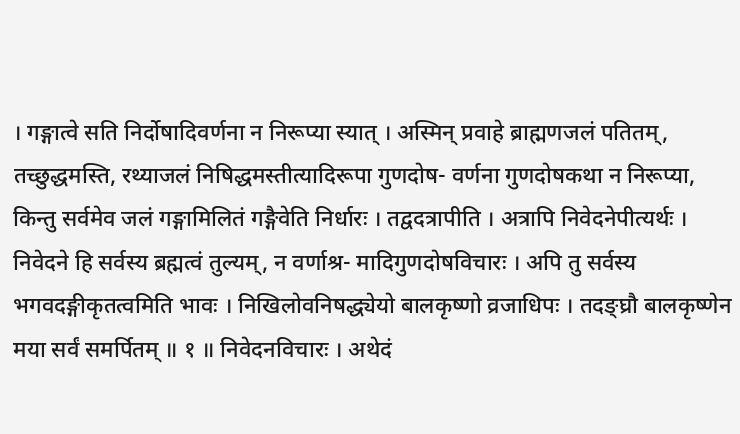। गङ्गात्वे सति निर्दोषादिवर्णना न निरूप्या स्यात् । अस्मिन् प्रवाहे ब्राह्मणजलं पतितम्, तच्छुद्धमस्ति, रथ्याजलं निषिद्धमस्तीत्यादिरूपा गुणदोष- वर्णना गुणदोषकथा न निरूप्या, किन्तु सर्वमेव जलं गङ्गामिलितं गङ्गैवेति निर्धारः । तद्वदत्रापीति । अत्रापि निवेदनेपीत्यर्थः । निवेदने हि सर्वस्य ब्रह्मत्वं तुल्यम्, न वर्णाश्र- मादिगुणदोषविचारः । अपि तु सर्वस्य भगवदङ्गीकृतत्वमिति भावः । निखिलोवनिषद्ध्येयो बालकृष्णो व्रजाधिपः । तदङ्घ्रौ बालकृष्णेन मया सर्वं समर्पितम् ॥ १ ॥ निवेदनविचारः । अथेदं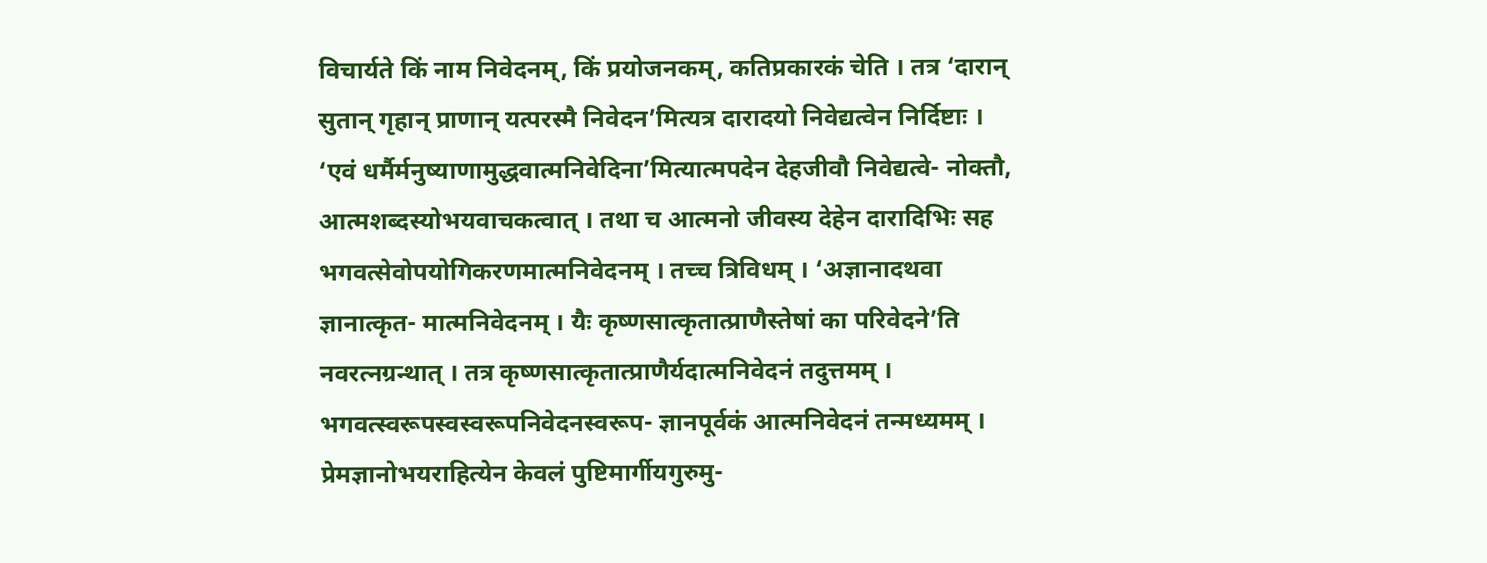विचार्यते किं नाम निवेदनम्, किं प्रयोजनकम्, कतिप्रकारकं चेति । तत्र ‘दारान् सुतान् गृहान् प्राणान् यत्परस्मै निवेदन’मित्यत्र दारादयो निवेद्यत्वेन निर्दिष्टाः । ‘एवं धर्मैर्मनुष्याणामुद्धवात्मनिवेदिना’मित्यात्मपदेन देहजीवौ निवेद्यत्वे- नोक्तौ, आत्मशब्दस्योभयवाचकत्वात् । तथा च आत्मनो जीवस्य देहेन दारादिभिः सह भगवत्सेवोपयोगिकरणमात्मनिवेदनम् । तच्च त्रिविधम् । ‘अज्ञानादथवा ज्ञानात्कृत- मात्मनिवेदनम् । यैः कृष्णसात्कृतात्प्राणैस्तेषां का परिवेदने’ति नवरत्नग्रन्थात् । तत्र कृष्णसात्कृतात्प्राणैर्यदात्मनिवेदनं तदुत्तमम् । भगवत्स्वरूपस्वस्वरूपनिवेदनस्वरूप- ज्ञानपूर्वकं आत्मनिवेदनं तन्मध्यमम् । प्रेमज्ञानोभयराहित्येन केवलं पुष्टिमार्गीयगुरुमु-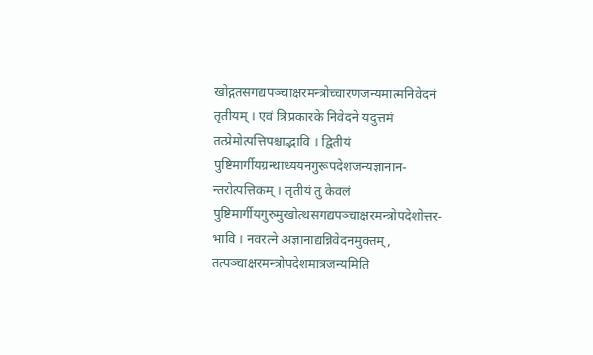खोद्गतसगद्यपञ्चाक्षरमन्त्रोच्चारणजन्यमात्मनिवेदनं तृतीयम् । एवं त्रिप्रकारके निवेदने यदुत्तमं तत्प्रेमोत्पत्तिपश्चाद्भावि । द्वितीयं पुष्टिमार्गीयग्रन्थाध्ययनगुरूपदेशजन्यज्ञानान- न्तरोत्पत्तिकम् । तृतीयं तु केवलं पुष्टिमार्गीयगुरुमुखोत्थसगद्यपञ्चाक्षरमन्त्रोपदेशोत्तर- भावि । नवरत्ने अज्ञानाद्यन्निवेदनमुक्तम्, तत्पञ्चाक्षरमन्त्रोपदेशमात्रजन्यमिति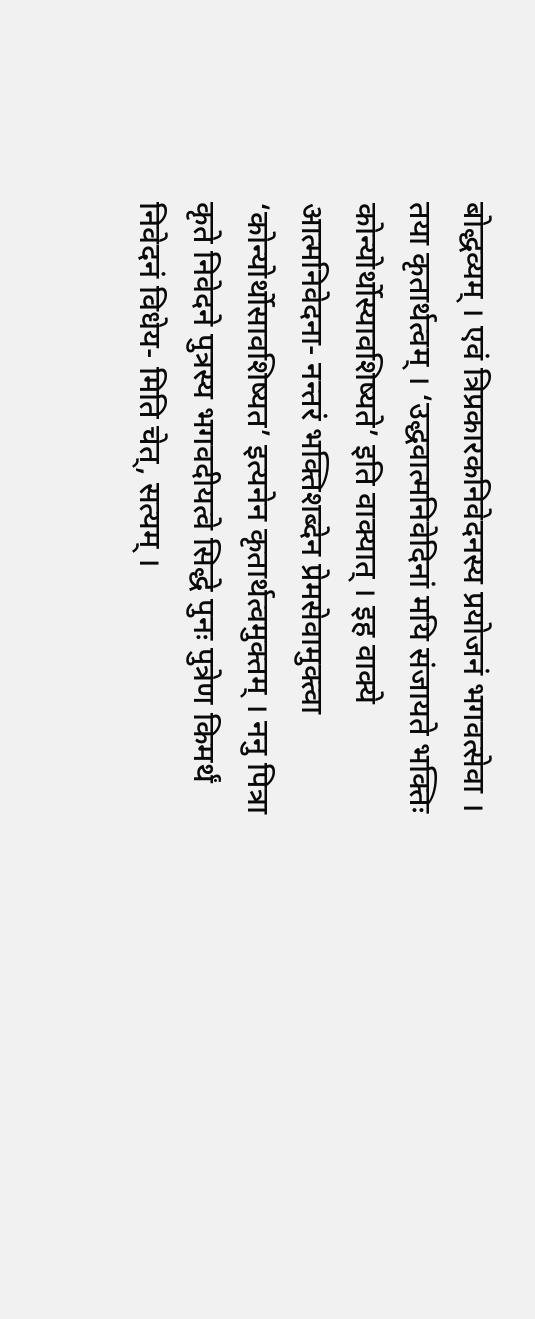बोद्धव्यम् । एवं त्रिप्रकारकनिवेदनस्य प्रयोजनं भगवत्सेवा । तया कृतार्थत्वम् । ‘उद्धवात्मनिवेदिनां मयि संजायते भक्तिः कोन्योर्थोस्यावशिष्यते’ इति वाक्यात् । इह वाक्ये आत्मनिवेदना- नन्तरं भक्तिशब्देन प्रेमसेवामुक्त्वा ‘कोन्योर्थोसावशिष्यत’ इत्यनेन कृतार्थत्वमुक्तम् । ननु पित्रा कृते निवेदने पुत्रस्य भगवदीयत्वे सिद्धे पुनः पुत्रेण किमर्थं निवेदनं विधेय- मिति चेत्, सत्यम् ।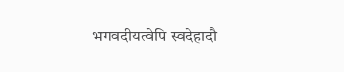भगवदीयत्वेपि स्वदेहादौ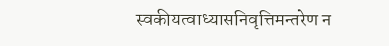स्वकीयत्वाध्यासनिवृत्तिमन्तरेण न